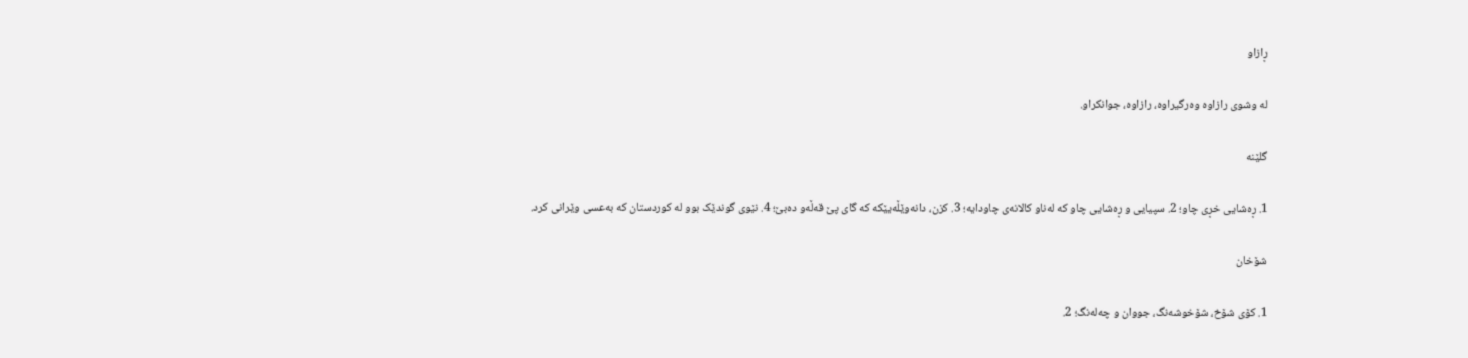ڕازاو

لە وشوی رازاوە وەرگیراوە، رازاوە، جوانکراو.

گلێنە

1. ڕەشایی خڕی چاو؛ 2. سپیایی و ڕەشایی چاو کە لەناو کالانەی چاودایە؛ 3. کزن، دانەوێڵەیێکە کە گای پێ قەڵەو دەبێ؛ 4. نێوی گوندێک بوو لە کوردستان که بەعسی وێرانی کرد.

شۆخان

1. کۆی شۆخ، شۆخوشەنگ، جووان و چەلەنگ؛ 2.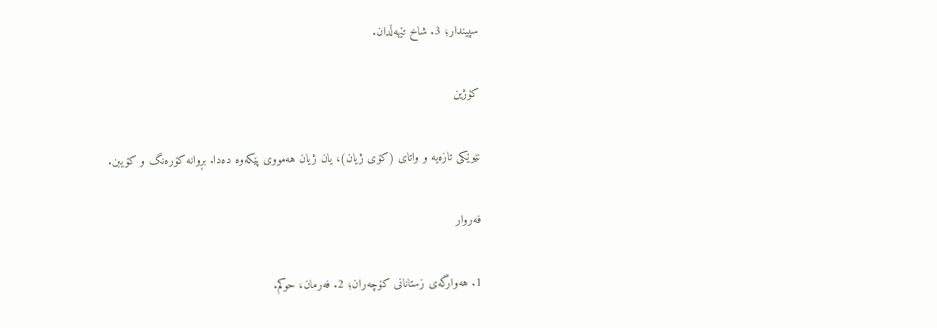سپیندار؛ 3. شاخ تێهەڵدان.

کۆژین

نێوێکی تازەیە و واتای (کۆی ژیان)، یان ژیان هەمووی پێکەوە دەدا. بڕوانە کۆرەنگ و کۆیبن.

فەروار

1. هەوارگەی زستانانی کۆچەران؛ 2. فەرمان، حوکم.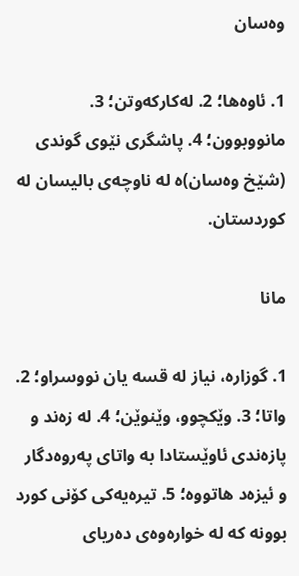وەسان

1. ئاوەها؛ 2. لەکارکەوتن؛ 3. مانووبوون؛ 4. پاشگری نێوی گوندی (شێخ وەسان)ە لە ناوچەی بالیسان لە کوردستان.

مانا

1. گوزارە، نیاز لە قسە یان نووسراو؛ 2. واتا؛ 3. وێکچوو، وێنوێن؛ 4. لە زەند و پازەندی ئاوێستادا بە واتای پەروەدگار و ئیزەد هاتووە؛ 5. تیرەیەکی کۆنی کورد بوونە کە لە خوارەوەی دەریای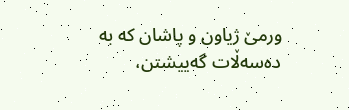ورمێ ژیاون و پاشان کە بە دەسەڵات گەییشتن،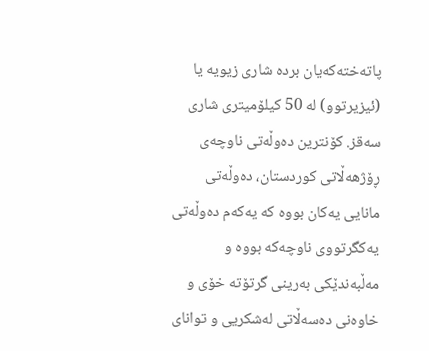پاتەختەکەیان بردە شاری زیویە یا (ئیزیرتوو) لە 50 کیلۆمیتری شاری سەقز. کۆنترین دەوڵەتی ناوچەی ڕۆژهەڵاتی کوردستان، دەوڵەتی مانایی یەکان بووە که یەکەم دەوڵەتی یەکگرتووی ناوچەکە بووە و مەڵبەندێکی بەرینی گرتۆتە خۆی و خاوەنی دەسەڵاتی لەشکریی و توانای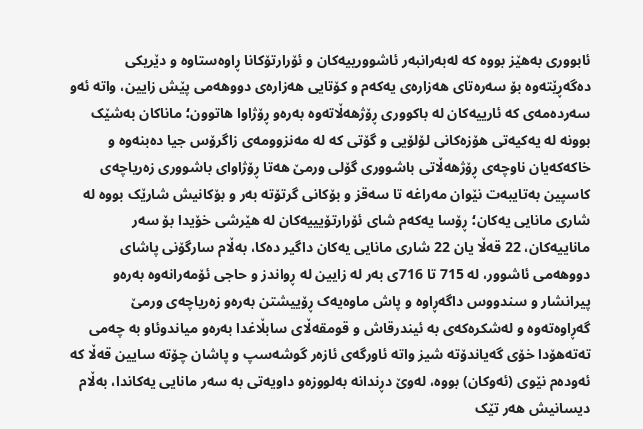ئابووری بەهێز بووە کە لەبەرانبەر ئاشوورییەکان و ئۆرارتۆکانا ڕاوەستاوە و دێریکی دەگەڕێتەوە بۆ سەرەتای هەزارەی یەکەم و کۆتایی هەزارەی دووهەمی پێش زایین، واتە ئەو سەردەمەی کە ئارییەکان لە باکووری ڕۆژهەڵاتەوە بەرەو ڕۆژاوا هاتوون؛ ماناکان بەشێک بوونە لە یەکیەتی هۆزەکانی لۆلۆیی و گۆتی کە لە مەنزوومەی زاگرۆس جیا دەبنەوە و خاکەکەیان ناوچەی ڕۆژهەڵاتی باشووری گۆلی ورمێ هەتا ڕۆژاوای باشووری زەریاچەی کاسپین بەتایبەت نێوان مەراغە تا سەقز و بۆکانی گرتۆتە بەر و بۆکانیش شارێک بووە لە شاری مانایی یەکان؛ ڕۆسا یەکەم شای ئۆرارتۆیییەکان لە هێرشی خۆیدا بۆ سەر ماناییەکان، 22 قەڵا یان 22 شاری مانایی یەکان داگیر دەکا، بەڵام سارگۆنی پاشای دووهەمی ئاشوور، لە 715 تا 716ی بەر لە زایین لە ڕواندز و حاجی ئۆمەرانەوە بەرەو پیرانشار و سندووس داگەڕاوە و پاش ماوەیەک ڕۆییشتن بەرەو زەریاچەی ورمێ گەڕاوەتەوە و لەشکرەکەی بە ئیندرقاش و قومقەڵای سابڵاغدا بەرەو میاندوئاو بە چەمی تەتەهۆدا خۆی گەیاندۆتە شیز واتە ئاورگەی ئازەر گوشەسپ و پاشان چۆتە سایین قەڵا کە ئەودەم نێوی (ئەوکان) بووە، لەوێ دڕندانە بەلووزەو داویەتی بە سەر مانایی یەکاندا، بەڵام دیسانیش هەر تێک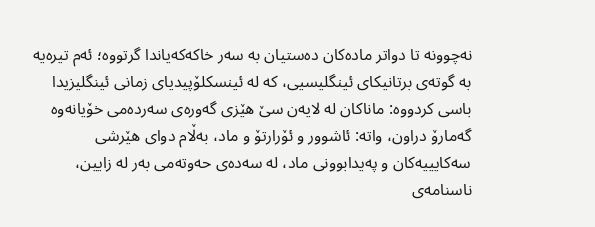نەچوونە تا دواتر مادەکان دەستیان بە سەر خاکەکەیاندا گرتووە؛ ئەم تیرەیە بە گوتەی برتانیکای ئینگلیسیی، کە لە ئینسکلۆپیدیای زمانی ئینگلیزیدا باسی کردووە: ماناکان لە لایەن سێ هێزی گەورەی سەردەمی خۆیانەوە گەمارۆ دراون، واتە: ئاشوور و ئۆرارتۆ و ماد، بەڵام دوای هێرشی سەکایییەکان و پەیدابوونی ماد، لە سەدەی حەوتەمی بەر لە زایین، ناسنامەی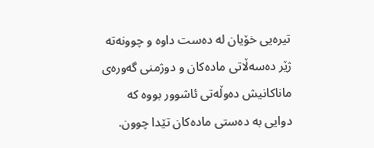تیرەیی خۆیان لە دەست داوە و چوونەتە ژێر دەسەڵاتی مادەکان و دوژمنی گەورەی ماناکانیش دەوڵەتی ئاشوور بووە کە دوایی بە دەستی مادەکان تێدا چوون.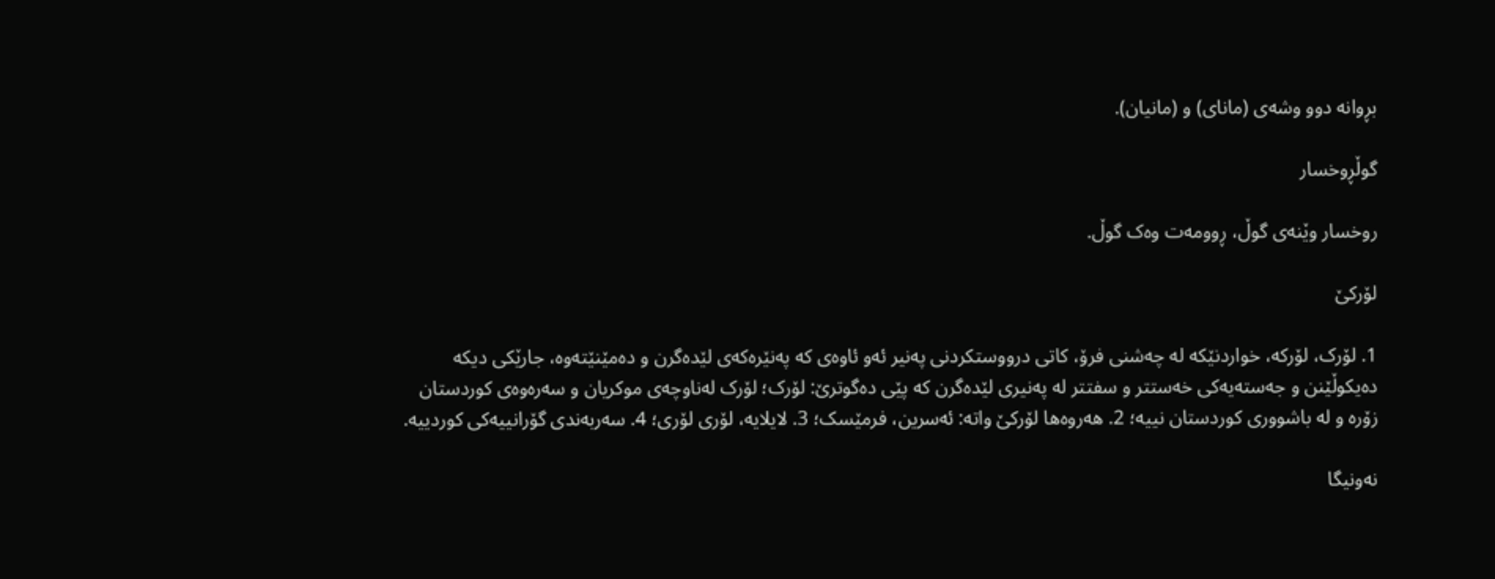بڕوانە دوو وشەی (مانای) و (مانیان).

گوڵڕوخسار

روخسار وێنەی گوڵ، ڕوومەت وەک گوڵ.

لۆرکێ

1. لۆرک، لۆرکە، خواردنێکە لە چەشنی فرۆ، کاتی درووستکردنی پەنیر ئەو ئاوەی کە پەنێرەکەی لێدەگرن و دەمێنێتەوە، جارێکی دیکە دەیکوڵێنن و جەستەیەکی خەستتر و سفتتر لە پەنیری لێدەگرن کە پێی دەگوترێ: لۆرک؛ لۆرک لەناوچەی موکریان و سەرەوەی کوردستان زۆرە و لە باشووری کوردستان نییە؛ 2. هەروەها لۆرکێ واتە: ئەسرین، فرمێسک؛ 3. لایلایە، لۆری لۆری؛ 4. سەربەندی گۆرانییەکی کوردییە.

نەونیگا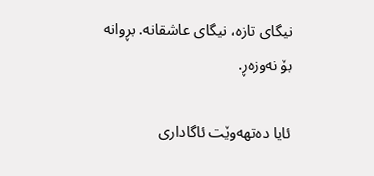نیگای تازە، نیگای عاشقانە. بڕوانە بۆ نەوزەڕ.

ئایا دەتهەوێت ئاگاداری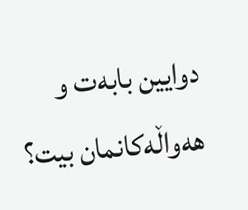دوایین بابەت و هەواڵەکانمان بیت؟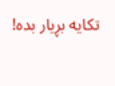تکایە بڕیار بدە!